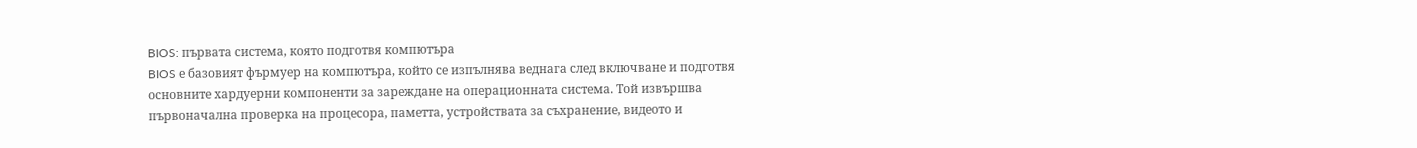BIOS: първата система, която подготвя компютъра
BIOS е базовият фърмуер на компютъра, който се изпълнява веднага след включване и подготвя основните хардуерни компоненти за зареждане на операционната система. Той извършва първоначална проверка на процесора, паметта, устройствата за съхранение, видеото и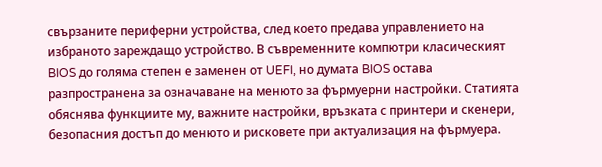свързаните периферни устройства, след което предава управлението на избраното зареждащо устройство. В съвременните компютри класическият BIOS до голяма степен е заменен от UEFI, но думата BIOS остава разпространена за означаване на менюто за фърмуерни настройки. Статията обяснява функциите му, важните настройки, връзката с принтери и скенери, безопасния достъп до менюто и рисковете при актуализация на фърмуера.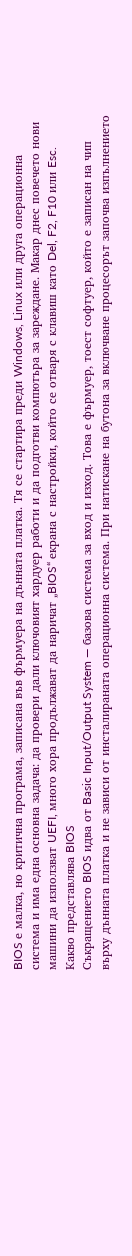BIOS е малка, но критична програма, записана във фърмуера на дънната платка. Тя се стартира преди Windows, Linux или друга операционна система и има една основна задача: да провери дали ключовият хардуер работи и да подготви компютъра за зареждане. Макар днес повечето нови машини да използват UEFI, много хора продължават да наричат „BIOS“ екрана с настройки, който се отваря с клавиш като Del, F2, F10 или Esc.
Какво представлява BIOS
Съкращението BIOS идва от Basic Input/Output System — базова система за вход и изход. Това е фърмуер, тоест софтуер, който е записан на чип върху дънната платка и не зависи от инсталираната операционна система. При натискане на бутона за включване процесорът започва изпълнението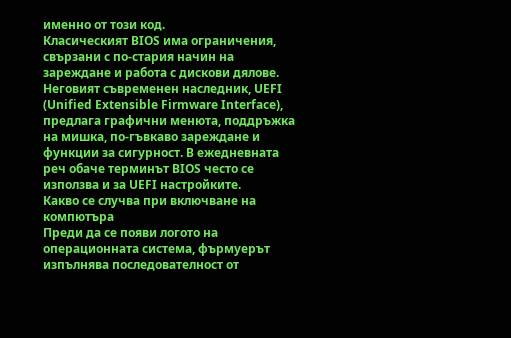именно от този код.
Класическият BIOS има ограничения, свързани с по-стария начин на зареждане и работа с дискови дялове. Неговият съвременен наследник, UEFI (Unified Extensible Firmware Interface), предлага графични менюта, поддръжка на мишка, по-гъвкаво зареждане и функции за сигурност. В ежедневната реч обаче терминът BIOS често се използва и за UEFI настройките.
Какво се случва при включване на компютъра
Преди да се появи логото на операционната система, фърмуерът изпълнява последователност от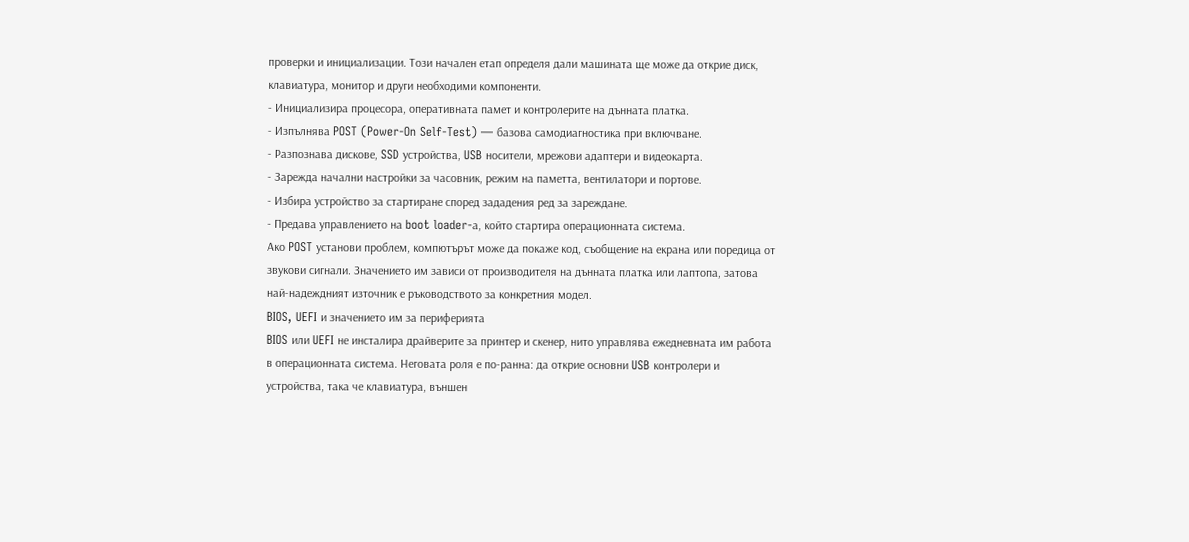проверки и инициализации. Този начален етап определя дали машината ще може да открие диск, клавиатура, монитор и други необходими компоненти.
- Инициализира процесора, оперативната памет и контролерите на дънната платка.
- Изпълнява POST (Power-On Self-Test) — базова самодиагностика при включване.
- Разпознава дискове, SSD устройства, USB носители, мрежови адаптери и видеокарта.
- Зарежда начални настройки за часовник, режим на паметта, вентилатори и портове.
- Избира устройство за стартиране според зададения ред за зареждане.
- Предава управлението на boot loader-а, който стартира операционната система.
Ако POST установи проблем, компютърът може да покаже код, съобщение на екрана или поредица от звукови сигнали. Значението им зависи от производителя на дънната платка или лаптопа, затова най-надеждният източник е ръководството за конкретния модел.
BIOS, UEFI и значението им за периферията
BIOS или UEFI не инсталира драйверите за принтер и скенер, нито управлява ежедневната им работа в операционната система. Неговата роля е по-ранна: да открие основни USB контролери и устройства, така че клавиатура, външен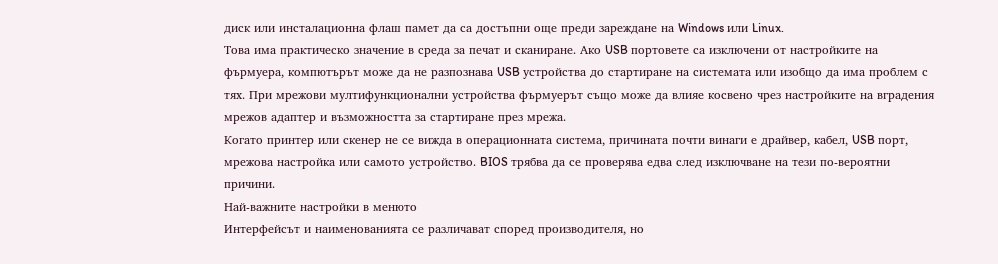диск или инсталационна флаш памет да са достъпни още преди зареждане на Windows или Linux.
Това има практическо значение в среда за печат и сканиране. Ако USB портовете са изключени от настройките на фърмуера, компютърът може да не разпознава USB устройства до стартиране на системата или изобщо да има проблем с тях. При мрежови мултифункционални устройства фърмуерът също може да влияе косвено чрез настройките на вградения мрежов адаптер и възможността за стартиране през мрежа.
Когато принтер или скенер не се вижда в операционната система, причината почти винаги е драйвер, кабел, USB порт, мрежова настройка или самото устройство. BIOS трябва да се проверява едва след изключване на тези по-вероятни причини.
Най-важните настройки в менюто
Интерфейсът и наименованията се различават според производителя, но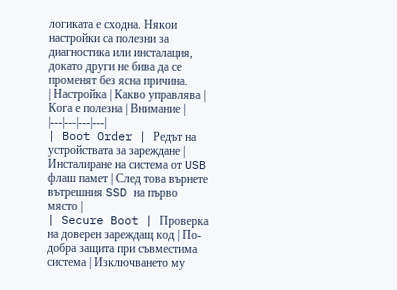логиката е сходна. Някои настройки са полезни за диагностика или инсталация, докато други не бива да се променят без ясна причина.
| Настройка | Какво управлява | Кога е полезна | Внимание |
|---|---|---|---|
| Boot Order | Редът на устройствата за зареждане | Инсталиране на система от USB флаш памет | След това върнете вътрешния SSD на първо място |
| Secure Boot | Проверка на доверен зареждащ код | По-добра защита при съвместима система | Изключването му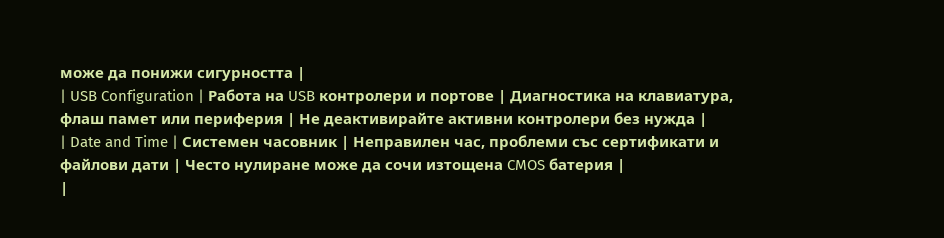може да понижи сигурността |
| USB Configuration | Работа на USB контролери и портове | Диагностика на клавиатура, флаш памет или периферия | Не деактивирайте активни контролери без нужда |
| Date and Time | Системен часовник | Неправилен час, проблеми със сертификати и файлови дати | Често нулиране може да сочи изтощена CMOS батерия |
|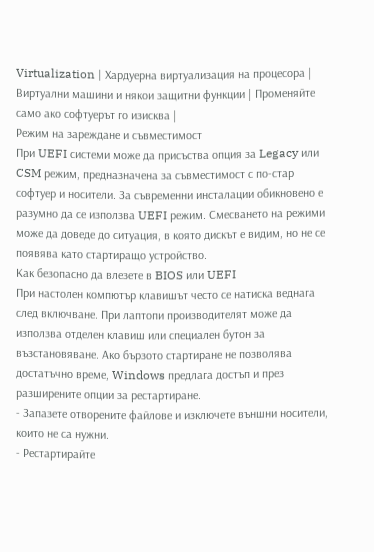Virtualization | Хардуерна виртуализация на процесора | Виртуални машини и някои защитни функции | Променяйте само ако софтуерът го изисква |
Режим на зареждане и съвместимост
При UEFI системи може да присъства опция за Legacy или CSM режим, предназначена за съвместимост с по-стар софтуер и носители. За съвременни инсталации обикновено е разумно да се използва UEFI режим. Смесването на режими може да доведе до ситуация, в която дискът е видим, но не се появява като стартиращо устройство.
Как безопасно да влезете в BIOS или UEFI
При настолен компютър клавишът често се натиска веднага след включване. При лаптопи производителят може да използва отделен клавиш или специален бутон за възстановяване. Ако бързото стартиране не позволява достатъчно време, Windows предлага достъп и през разширените опции за рестартиране.
- Запазете отворените файлове и изключете външни носители, които не са нужни.
- Рестартирайте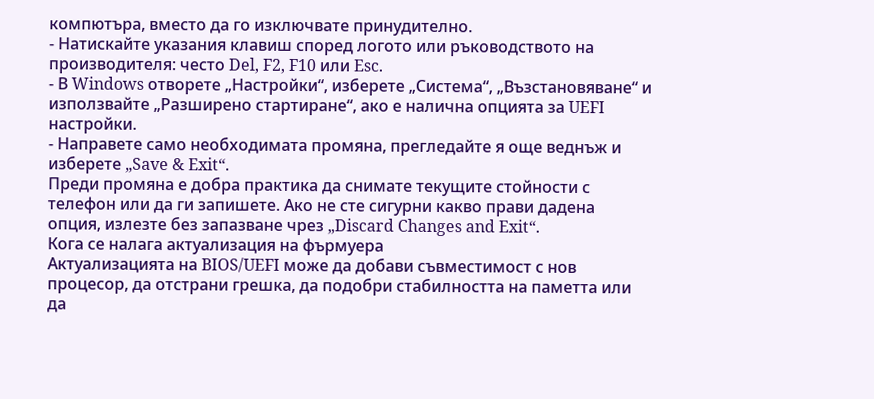компютъра, вместо да го изключвате принудително.
- Натискайте указания клавиш според логото или ръководството на производителя: често Del, F2, F10 или Esc.
- В Windows отворете „Настройки“, изберете „Система“, „Възстановяване“ и използвайте „Разширено стартиране“, ако е налична опцията за UEFI настройки.
- Направете само необходимата промяна, прегледайте я още веднъж и изберете „Save & Exit“.
Преди промяна е добра практика да снимате текущите стойности с телефон или да ги запишете. Ако не сте сигурни какво прави дадена опция, излезте без запазване чрез „Discard Changes and Exit“.
Кога се налага актуализация на фърмуера
Актуализацията на BIOS/UEFI може да добави съвместимост с нов процесор, да отстрани грешка, да подобри стабилността на паметта или да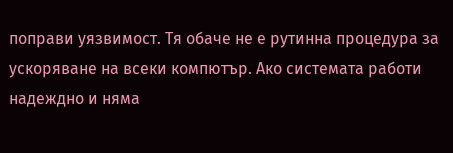поправи уязвимост. Тя обаче не е рутинна процедура за ускоряване на всеки компютър. Ако системата работи надеждно и няма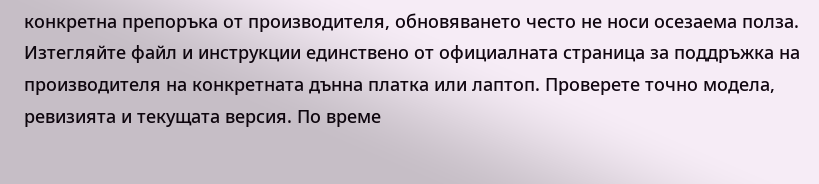конкретна препоръка от производителя, обновяването често не носи осезаема полза.
Изтегляйте файл и инструкции единствено от официалната страница за поддръжка на производителя на конкретната дънна платка или лаптоп. Проверете точно модела, ревизията и текущата версия. По време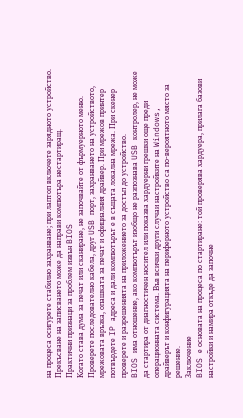на процеса осигурете стабилно захранване; при лаптоп включете зарядното устройство. Прекъсване на записването може да направи компютъра нестартиращ.
Практични признаци за проблем извън BIOS
Когато става дума за печат или сканиране, не започвайте от фърмуерното меню. Проверете последователно кабела, друг USB порт, захранването на устройството, мрежовата връзка, опашката за печат и официалния драйвер. При мрежов принтер потвърдете IP адреса и дали компютърът е в същата локална мрежа. При скенер проверете и разрешенията на приложението за достъп до устройство.
BIOS има отношение, ако компютърът изобщо не разпознава USB контролер, не може да стартира от диагностичен носител или показва хардуерни грешки още преди операционната система. Във всички други случаи настройките на Windows, драйверът и конфигурацията на периферното устройство са по-вероятното място за решение.
Заключение
BIOS е основата на процеса по стартиране: той проверява хардуера, прилага базови настройки и намира откъде да започне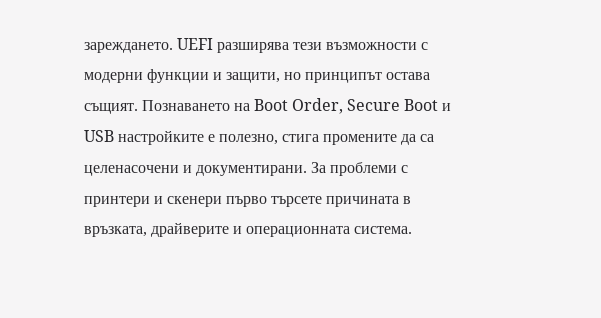зареждането. UEFI разширява тези възможности с модерни функции и защити, но принципът остава същият. Познаването на Boot Order, Secure Boot и USB настройките е полезно, стига промените да са целенасочени и документирани. За проблеми с принтери и скенери първо търсете причината в връзката, драйверите и операционната система.